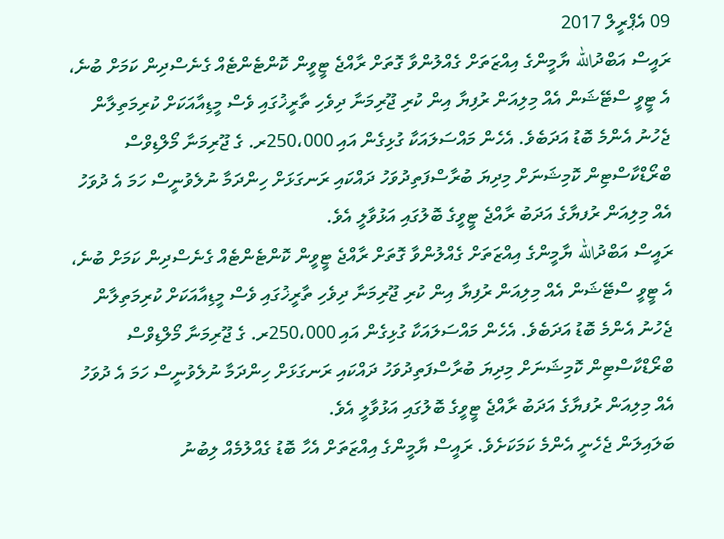09 އެޕްރީލް 2017
ރައީސް އަބްދުالله ޔާމީންގެ އިއްޒަތަށް ގެއްލުންވާ ގޮތަށް ރާއްޖެ ޓީވީން ކޮންޓެންޓެއް ގެނެސްދިން ކަމަށް ބުނެ، އެ ޓީވީ ސްޓޭޝަން އެއް މިލިއަން ރުފިޔާ އިން ކުރި ޖޫރިމަނާ ދިވެހި ތާރީޚުގައި ވެސް މީޑިއާއަކަށް ކުރިމަތިލާން ޖެހުނު އެންމެ ބޮޑު އަދަބެވެ. އެހެން މައްސަލައަކާ ގުޅިގެން އައި 250،000ރ. ގެ ޖޫރިމަނާ މޯލްޑިވްސް ބްރޯޑްކާސްޓިން ކޮމިޝަނަށް މިދިޔަ ބުރާސްފަތިދުވަހު ދައްކައި ރަނގަޅަށް ހިންދަމާ ނުލެވުނީސް ހަމަ އެ ދުވަހު އެއް މިލިއަން ރުފޔާގެ އަދަބު ރާއްޖެ ޓީވީގެ ބޮލުގައި އަޅުވާލީ އެވެ.
ރައީސް އަބްދުالله ޔާމީންގެ އިއްޒަތަށް ގެއްލުންވާ ގޮތަށް ރާއްޖެ ޓީވީން ކޮންޓެންޓެއް ގެނެސްދިން ކަމަށް ބުނެ، އެ ޓީވީ ސްޓޭޝަން އެއް މިލިއަން ރުފިޔާ އިން ކުރި ޖޫރިމަނާ ދިވެހި ތާރީޚުގައި ވެސް މީޑިއާއަކަށް ކުރިމަތިލާން ޖެހުނު އެންމެ ބޮޑު އަދަބެވެ. އެހެން މައްސަލައަކާ ގުޅިގެން އައި 250،000ރ. ގެ ޖޫރިމަނާ މޯލްޑިވްސް ބްރޯޑްކާސްޓިން ކޮމިޝަނަށް މިދިޔަ ބުރާސްފަތިދުވަހު ދައްކައި ރަނގަޅަށް ހިންދަމާ ނުލެވުނީސް ހަމަ އެ ދުވަހު އެއް މިލިއަން ރުފޔާގެ އަދަބު ރާއްޖެ ޓީވީގެ ބޮލުގައި އަޅުވާލީ އެވެ.
ބަލައިލަން ޖެހެނީ އެންމެ ކަމަކަށެވެ. ރައީސް ޔާމީންގެ އިއްޒަތަށް އެހާ ބޮޑު ގެއްލުމެއް ލިބުނު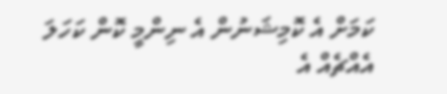ކަމަށް އެ ކޮމިޝަނުން އެ ނިންމީ ކޮން ކަހަލަ އެއްޗެއް އެ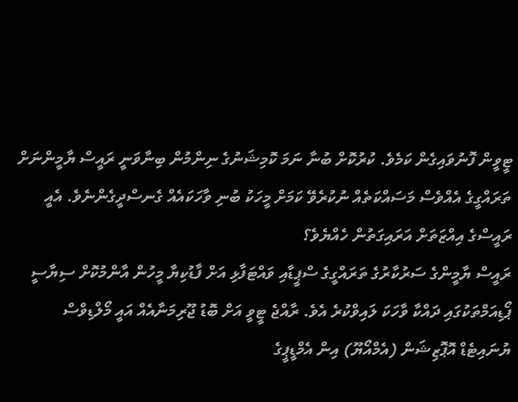ޓީވީން ފޮނުވައިގެން ކަމެވެ. ކުރުކޮށް ބުނާ ނަމަ ކޮމިޝަނުގެ ނިންމުން ބިނާވަނީ ރައީސް ޔާމީންނަށް ތަރައްގީގެ އެއްވެސް މަސައްކަތެއް ނުކުރެވޭ ކަމަށް މީހަކު ބުނި ވާހަކައެއް ގެނސްދީގެންނެވެ. އެއީ ރައީސްގެ އިއްޒަތަށް އަރައިގަތުން ހެއްޔެވެ؟
ރައީސް ޔާމީންގެ ސަރުކާރުގެ ތަރައްގީގެ ސްޕީޑާއި ވައްޓަފާޅި އަށް ފާޑުކިޔާ މީހުން އާންމުކޮށް ސިޔާސީ ޕޯޑިއަމްތަކުގައި ދައްކާ ވާހަކަ ލައިވްކުރެ އެވެ. ރާއްޖެ ޓީވީ އަށް ބޮޑު ޖޫރިމަނާއެއް އައީ މޯލްޑިވްސް ޔުނައިޓެޑް އޮޕޮޒިޝަން (އެމްއޯޔޫ) އިން އެމްޑީޕީގެ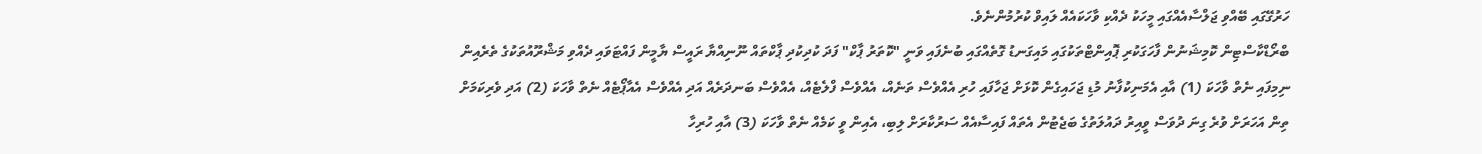ހަރުގޭގައި ބޭއްވި ޖަލްސާއެއްގައި މީހަކު ދެއްކި ވާހަކައެއް ލައިވް ކުރުމުންނެވެ.
ބްރޯޑްކާސްޓިން ކޮމިޝަނުން ފާހަގަކުރި ޕޮއިންޓްތަކުގައި މައިގަނޑު ގޮތެއްގައި ބުނެފައި ވަނީ "ކޮތަރު ޕާކް" ފަދަ ކުދިކުދި ޕާކްތައް ނޫނިއްޔާ ރައީސް ޔާމީން ފައްޓަވައި ދެއްވި މަޝްރޫއުތަކުގެ ތެރެއިން ނިމިފައި ނެތް ވާހަކަ (1) އާއި އެމަނިކުފާނު މުޑި ޖަހައިގެން ކޮޅަށް ޖަހާފައި ހުރި އެއްވެސް ތަނެއް، އެއްވެސް ފްލެޓެއް، އެއްވެސް ބަނދަރެއް އަދި އެއްވެސް އެއާޕޯޓެއް ނެތް ވާހަކަ (2) އަދި ވެރިކަމަށް ތިން އަހަރަށް ވުރެ ގިނަ ދުވަސް ވީއިރު ދައުލަތުގެ ބަޖެޓުން އެތައް ފައިސާއެއް ސަރުކާރަށް ލިބި، އެއިން ވީ ކަމެއް ނެތް ވާހަކަ (3) އާއި ހުރިހާ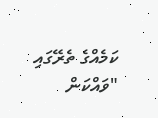ކަމެއްގެ ތެރޭގައި "ވައްކަން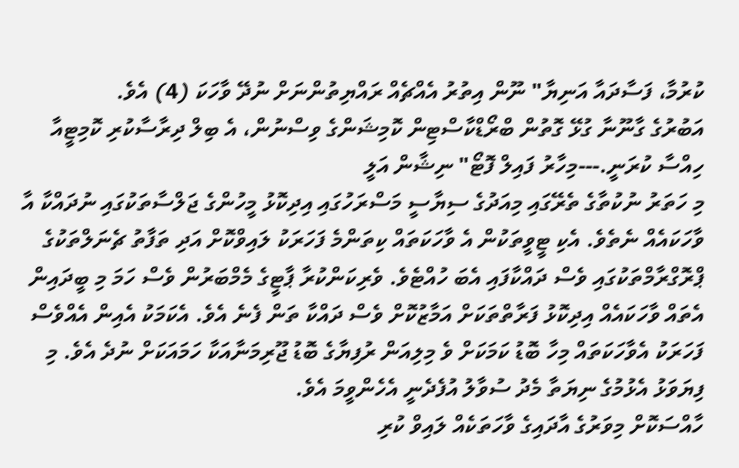ކުރުމާ، ފަސާދައާ އަނިޔާ" ނޫން އިތުރު އެއްޗެއް ރައްޔިތުންނަށް ނުދޭ ވާހަކަ (4) އެވެ.
އަބުރުގެ ގާނޫނާ ގުޅޭ ގޮތުން ބްރޯޑްކާސްޓިން ކޮމިޝަންގެ ވިސްނުން، އެ ބިލް ދިރާސާކުރި ކޮމިޓީއާ ހިއްސާ ކުރަނީ.---މިހާރު ފައިލް ފޮޓޯ" ނިޝާން އަލީ
މި ހަތަރު ނުކުތާގެ ތެރޭގައި މިއަދުގެ ސިޔާސީ މަސްރަހުގައި އިދިކޮޅު މީހުންގެ ޖަލްސާތަކުގައި ނުދައްކާ އާ ވާހަކައެއް ނެތެވެ. އެކި ޓީވީތަކުން އެ ވާހަކަތައް ކިތަންމެ ފަހަރަކު ލައިވްކޮށް އަދި ތަފާތު ޗެނަލްތަކުގެ ޕްރޮގްރާމްތަކުގައި ވެސް ދައްކާފައި އެބަ ހުއްޓެވެ. ވެރިކަންކުރާ ޕާޓީގެ މެމްބަރުން ވެސް ހަމަ މި ބީދައިން އެތައް ވާހަކައެއް އިދިކޮޅު ފަރާތްތަކަށް އަމާޒުކޮށް ވެސް ދައްކާ ތަން ފެނެ އެވެ. އެކަމަކު އެއިން އެއްވެސް ފަހަރަކު އެވާހަކަތައް މިހާ ބޮޑު ކަމަކަށް ވެ މިލިއަން ރުފިޔާގެ ބޮޑު ޖޫރިމަނާއަކާ ހަމައަކަށް ނުދެ އެވެ. މި ފިޔަވަޅު އެޅުމުގެ ނިޔަތާ މެދު ސުވާލު އުފެދެނީ އެހެންވީމަ އެވެ.
ހާއްސަކޮށް މިވަރުގެ އާދައިގެ ވާހަތަކެއް ލައިވް ކުރި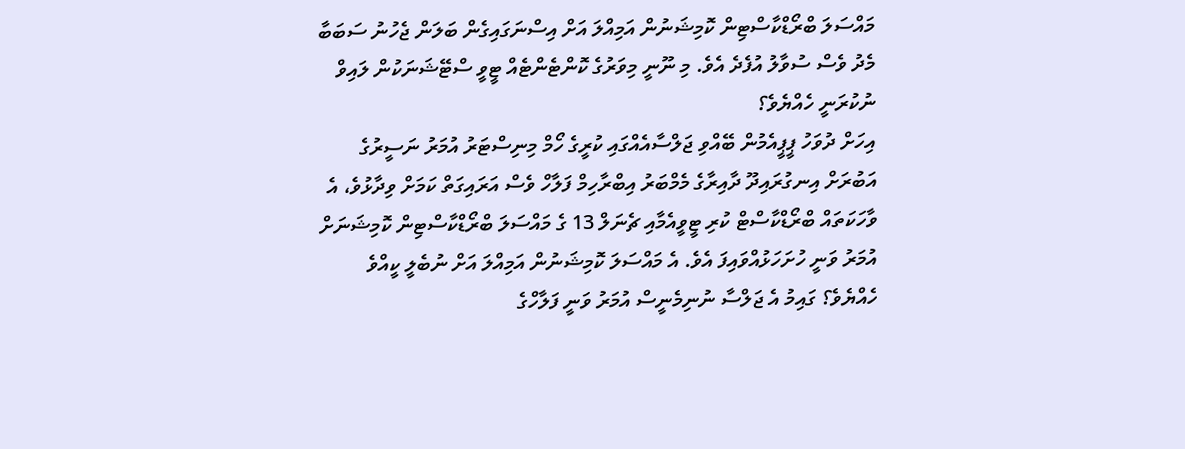މައްސަލަ ބްރޯޑްކާސްޓިން ކޮމިޝަނުން އަމިއްލަ އަށް އިސްނަގައިގެން ބަލަން ޖެހުނު ސަބަބާ މެދު ވެސް ސުވާލު އުފެދެ އެވެ. މި ނޫނީ މިވަރުގެ ކޮންޓެންޓެއް ޓީވީ ސްޓޭޝަނަކުން ލައިވް ނުކުރަނީ ހެއްޔެވެ؟
އިހަށް ދުވަހު ޕީޕީއެމުން ބޭއްވި ޖަލްސާއެއްގައި ކުރީގެ ހޯމް މިނިސްޓަރު އުމަރު ނަސީރުގެ އަބުރަށް އިނގުރައިދޫ ދާއިރާގެ މެމްބަރު އިބްރާހިމް ފަލާހް ވެސް އަރައިގަތް ކަމަށް ވިދާޅުވެ، އެ ވާހަކަތައް ބްރޯޑްކާސްޓް ކުރި ޓީވީއެމާއި ޗެނަލް 13 ގެ މައްސަލަ ބްރޯޑްކާސްޓިން ކޮމިޝަނަށް އުމަރު ވަނީ ހުށަހަޅުއްވައިފަ އެވެ. އެ މައްސަލަ ކޮމިޝަނުން އަމިއްލަ އަށް ނުބެލީ ކީއްވެ ހެއްޔެވެ؟ ގައިމު އެ ޖަލްސާ ނުނިމެނީސް އުމަރު ވަނީ ފަލާހްގެ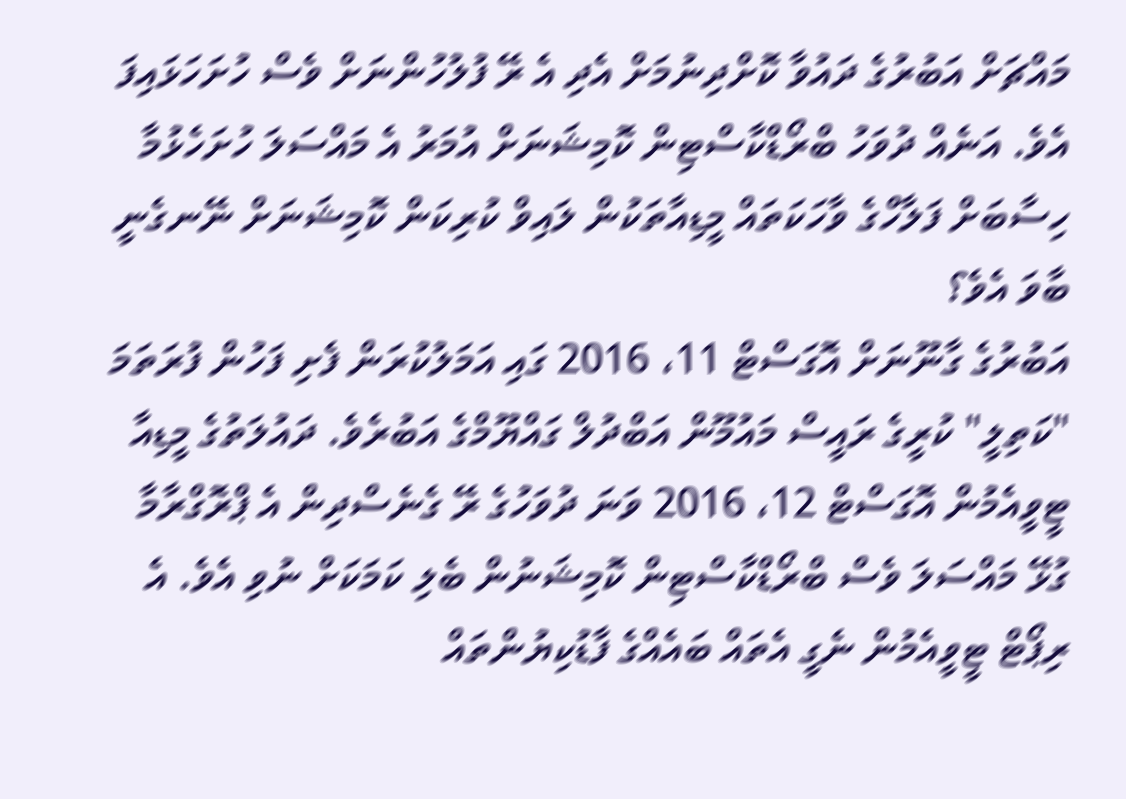މައްޗަށް އަބުރުގެ ދައުވާ ކޮށްދިނުމަށް އެދި އެ ރޭ ފުލުހުންނަށް ވެސް ހުށަހަޅައިފަ އެވެ. އަނެއް ދުވަހު ބްރޯޑްކާސްޓިން ކޮމިޝަނަށް އުމަރު އެ މައްސަލަ ހުށަހެޅުމާ ހިސާބަށް ފަލާހްގެ ވާހަކަތައް މީޑިއާތަކުން ލައިވް ކުރިކަން ކޮމިޝަނަށް ނޭނގެނީ ބާވަ އެވެ؟
އަބުރުގެ ގާނޫނަށް އޮގަސްޓް 11، 2016 ގައި އަމަލުކުރަން ފެށި ފަހުން ފުރަތަމަ "ކަތިލީ" ކުރީގެ ރައީސް މައުމޫން އަބްދުލް ގައްޔޫމްގެ އަބުރެވެ. ދައުލަތުގެ މީޑިއާ ޓީވީއެމުން އޮގަސްޓް 12، 2016 ވަނަ ދުވަހުގެ ރޭ ގެނެސްދިން އެ ޕްރޮގްރާމާ ގުޅޭ މައްސަލަ ވެސް ބްރޯޑްކާސްޓިން ކޮމިޝަނުން ބެލި ކަމަކަށް ނުވި އެވެ. އެ ރިޕޯޓް ޓީވީއެމުން ނެގީ އެތައް ބައެއްގެ ފާޑުކިޔުންތައް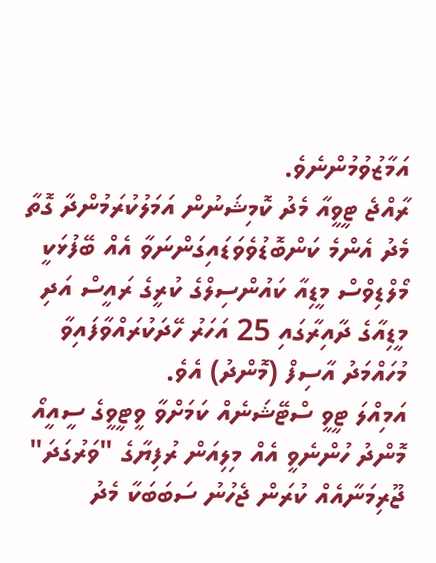އަމާޒުވުމުންނެވެ.
ރާއްޖެ ޓީވީއާ މެދު ކޮމިޝަނުން އަމަލުކުރަމުންދާ ގޮތާ މެދު އެންމެ ކަންބޮޑުވެވަޑައިގަންނަވާ އެއް ބޭފުޅަކީ މޯލްޑިވްސް މީޑިއާ ކައުންސިލްގެ ކުރީގެ ރައީސް އަދި މީޑިއާގެ ދާއިރާގައި 25 އަހަރު ހޭދަކުރައްވާފައިވާ މުހައްމަދު އާސިފް (މޮންދު) އެވެ.
އަމިއްލަ ޓީވީ ސްޓޭޝަނެއް ކަމަށްވާ ވީޓީވީގެ ސީއީއޯ މޮންދު ހުންނެވީ އެއް މިލިއަން ރުފިޔާގެ "ވަރުގަދަ" ޖޫރިމަނާއެއް ކުރަން ޖެހުނު ސަބަބަކާ މެދު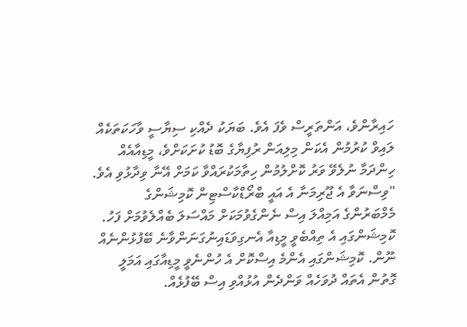ހައިރާންވެ، އަންތަރީސް ވެފަ އެވެ. ބަޔަކު ދެއްކި ސިޔާސީ ވާހަކަތަކެއް ލައިވް ކުރުމުން އެކަން މިލިއަން ރުފިޔާގެ ބޮޑު ކުށަކަށްވެ، މީޑިއާއެއް ހިންދަމާ ނުލެވޭ ވަރު ކޮށްލުމުން ހިތާމަކުރައްވާ ކަމަށް އޭނާ ވިދާޅުވި އެވެ.
"ވިސްނަވާ އެ ޖޫރިމަނާ އެ އައީ ބްރޯޑްކާސްޓިން ކޮމިޝަންގެ މެމްބަރުންގެ އަމިއްލަ އިސް ނެންގެވުމަކަށް މައްސަލަ ބެއްލެވުމަށް ފަހު. ކޮމިޝަންގައި އެ ތިއްބެވީ މީޑިއާ އެނގިވަޑައިނުގަނަންވާނެ ބޭފުޅުންނެއް ނޫން. ކޮމިޝަންގައި އެންމެ އިސްކޮށް އެ ހުންނެވީ މީޑިއާގައި އަމަލީ ގޮތުން އެތައް ދުވަހެއް ވަންދެން އުޅުއްވި އިސް ބޭފުޅެއް.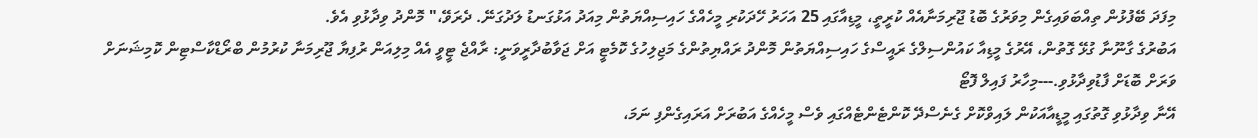މިފަދަ ބޭފުޅުން ތިއްބަވައިގެން މިވަރުގެ ބޮޑު ޖޫރިމަނާއެއް ކުރީތީ، މީޑިއާގައި 25 އަހަރު ހޭދަކުރި މީހެއްގެ ހައިސިއްޔަތުން މިއަދު އަޅުގަނޑު ލަދުގަނޭ. ދެރަވޭ،" މޮންދު ވިދާޅުވި އެވެ.
އަބުރުގެ ގާނޫނާ ގުޅޭ ގޮތުން، އޭރުގެ މީޑިއާ ކައުންސިލްގެ ރައީސްގެ ހައިސިއްޔަތުން މޮންދު ރައްޔިތުންގެ މަޖިލިހުގެ ކޮމެޓީ އަށް ޖަވާބުދާރީވަނީ: ރާއްޖެ ޓީވީ އެއް މިލިއަން ރުފިޔާ ޖޫރިމަނާ ކުރުމުން ބްރޯޑްކާސްޓިން ކޮމިޝަނަށް ވަރަށް ބޮޑަށް ފާޑުވިދާޅުވި.---މިހާރު ފައިލް ފޮޓޯ
އޭނާ ވިދާޅުވި ގޮތުގައި މީޑީއާއަކުން ލައިވްކޮށް ގެނެސްދޭ ކޮންޓެންޓެއްގައި ވެސް މީހެއްގެ އަބުރަށް އަރައިގެންފި ނަމަ،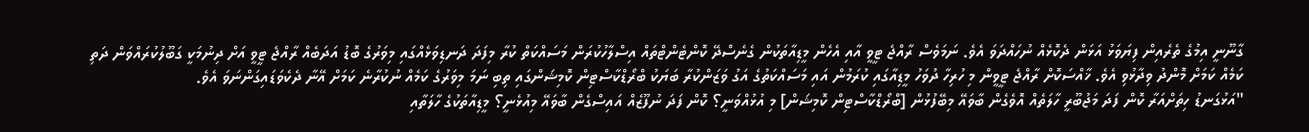ގާނޫނީ އިމުގެ ތެރެއިން ފިޔަވަޅު އަޅަން ދެކޮޅެއް ނުހައްދަވަ އެވެ. ނަމަވެސް ރާއްޖެ ޓީވީ އާއި އެހެން މީޑިއާތަކުން ގެނެސްދޭ ކޮންޓެންޓްތައް އިސްލާހުކުރަން މަސައްކަތް ކުރާ މިފަދަ ދަނޑިވަޅެއްގައި މިވަރުގެ ބޮޑު އަދަބެއް ރާއްޖެ ޓީވީ އަށް ދިނުމަކީ ގަބޫލުކުރައްވަން ދަތި ކަމެއް ކަމަށް މޮންދު ވިދާޅުވި އެވެ. ޚާއްސަކޮށް ރާއްޖެ ޓީވީން މި ހުރިހާ ދުވަހު މީޑިއާގައި ކުރަމުން އައި މަސައްކަތުގެ އަގު ވަޒަންކުރާ ބަޔަކު ބްރޯޑްކާސްޓިން ކޮމިޝަންގައި ތިބި ނަމަ މިވަރުގެ ކަމެއް ނުކުރާނެ ކަމަށް އޭނާ ދެކެވަޑައިގަންނަވަ އެވެ.
"އަޅުގަނޑު ހިތަށްއަރާ ކޮން ފަދަ މަޖުބޫރީ ހާލަތެއް އޮވެގެން ބާވައޭ މިބޭފުޅުން [ބްރޯޑްކާސްޓިން ކޮމިޝަން] މި އުޅުއްވަނީ؟ ކޮން ފަދަ ނުފޫޒެއް އައިސްގެން ބާވައޭ މިއުޅެނީ؟ މީޑިއާތަކުގެ ހާލަތާއި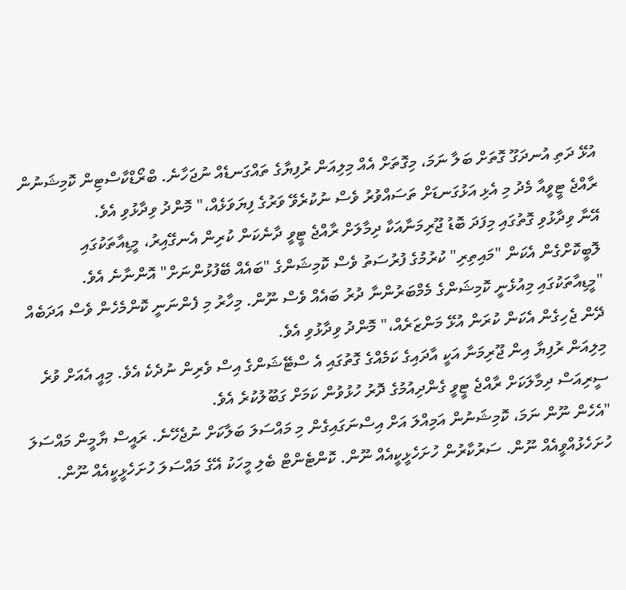އުޅޭ ދަތި އުނދަގޫ ގޮތަށް ބަލާ ނަމަ، މިގޮތަށް އެއް މިލިއަން ރުފިޔާގެ ތައްގަނޑެއް ނުޖަހާނެ. ބްރޯޑްކާސްޓިން ކޮމިޝަނުން ރާއްޖެ ޓީވީއާ މެދު މި އެޅި އަޅުގަނޑަށް ތަސައްވުރު ވެސް ނުކުރެވޭ ވަރުގެ ފިޔަވަޅެއް،" މޮންދު ވިދާޅުވި އެވެ.
އޭނާ ވިދާޅުވި ގޮތުގައި މިފަދަ ބޮޑު ޖޫރިމަނާއަކާ ދިމާލަށް ރާއްޖެ ޓީވީ ދާނެކަން ކުރިން އެނގޭއިރު، މީޑިއާތަކުގައި ލޮބީކޮށްގެން އެކަން "މައިތިރި" ކުރުމުގެ ފުރުސަތު ވެސް ކޮމިޝަންގެ "ބައެއް ބޭފުޅުންނަށް" އޮންނާނެ އެވެ.
"މީޑިއާތަކުގައި މިއުޅެނީ ކޮމިޝަންގެ މެމްބަރުންނާ ދުރު ބައެއް ވެސް ނޫން. މިހާރު މި ފެންނަނީ ކޮންމެހެން ވެސް އަދަބެއް ދޭން ޖެހިގެން އެކަން ކުރަން އުޅޭ މަންޒަރެއް،" މޮންދު ވިދާޅުވި އެވެ.
މިލިއަން ރުފިޔާ އިން ޖޫރިމަނާ އަކީ އާދައިގެ ކަމެއްގެ ގޮތުގައި އެ ސްޓޭޝަންގެ އިސް ވެރިން ނުދެކެ އެވެ. މިއީ އެއަށް ވުރެ ސީރިއަސް ދިމާލަކަށް ރާއްޖެ ޓީވީ ގެންދިއުމުގެ ދޮރު ހުޅުވުން ކަމަށް ގަބޫލުކުރެ އެވެ.
"އެހެން ނޫން ނަމަ، ކޮމިޝަނުން އަމިއްލަ އަށް އިސްނަގައިގެން މި މައްސަލަ ބަލާކަށް ނުޖެހޭނެ. ރައީސް ޔާމީން މައްސަލަ ހުށަހެޅުއްވީއެއް ނޫން. ސަރުކާރުން ހުށަހެޅީކީއެއް ނޫން. ކޮންޓެންޓް ބެލި މީހަކު އޭގެ މައްސަލަ ހުށަހެޅީކީއެއް ނޫން.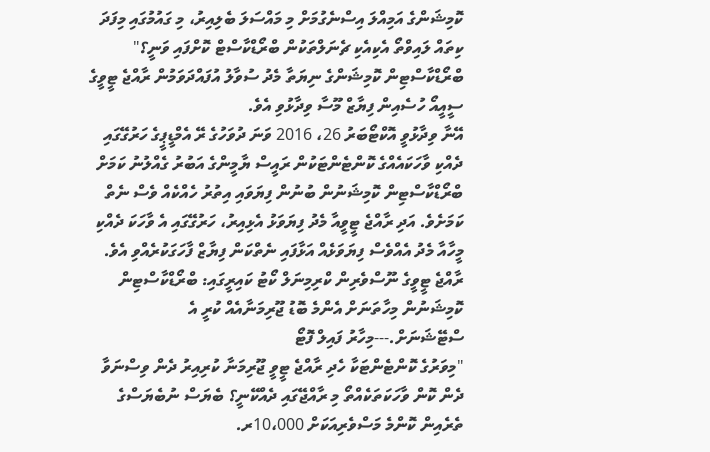ކޮމިޝަންގެ އަމިއްލަ އިސްނެގުމަށް މި މައްސަލަ ބެލިއިރު، މި ގައުމުގައި މިފަދަ ކިތައް ލައިވްތޯ އެކިއެކި ޗެނަލްތަކުން ބްރޯޑްކާސްޓް ކޮށްފައި ވަނީ؟" ބްރޯޑްކާސްޓިން ކޮމިޝަންގެ ނިޔަތާ މެދު ސުވާލު އުފައްދަވަމުން ރާއްޖެ ޓީވީގެ ސީއީއޯ ހުސެއިން ފިޔާޒް މޫސާ ވިދާޅުވި އެވެ.
އޭނާ ވިދާޅުވީ އޮކްޓޯބަރު 26، 2016 ވަނަ ދުވަހުގެ ރޭ އެމްޑީޕީގެ ހަރުގޭގައި ދެއްކި ވާހަކައެއްގެ ކޮންޓެންޓަކުން ރައީސް ޔާމީންގެ އަބުރު ގެއްލުނު ކަމަށް ބްރޯޑްކާސްޓިން ކޮމިޝަނުން ބުނުން ފިޔަވައި އިތުރު ހެއްކެއް ވެސް ނެތް ކަމަށެވެ. އަދި ރާއްޖެ ޓީވީއާ މެދު ފިޔަވަޅު އެޅިއިރު، ހަރުގޭގައި އެ ވާހަކަ ދެއްކި މީހާއާ މެދު އެއްވެސް ފިޔަވަޅެއް އަޅާފައި ނެތްކަން ފިޔާޒް ފާހަގަކުރެއްވި އެވެ.
ރާއްޖެ ޓީވީގެ ނޫސްވެރިން ކްރިމިނަލް ކޯޓު ކައިރީގައި: ބްރޯޑްކާސްޓިން ކޮމިޝަނުން މިހާތަނަށް އެންމެ ބޮޑު ޖޫރިމަނާއެއް ކުރީ އެ ސްޓޭޝަނަށް.---މިހާރު ފައިލް ފޮޓޯ
"މިވަރުގެ ކޮންޓެންޓަކާ ހެދި ރާއްޖެ ޓީވީ ޖޫރިމަނާ ކުރިއިރު ދެން ވިސްނަވާ ދެން ކޮން ވާހަކަތަކެއްތޯ މި ރާއްޖޭގައި ދެއްކޭނީ؟ ބެޔަސް ނުބެޔަސްގެ ތެރެއިން ކޮންމެ މަސްވެރިއަކަށް 10،000ރ.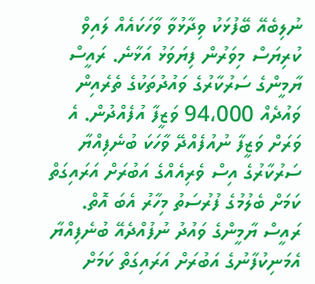ނުލިބެއޭ ބޭފުޅަކު ވިދާޅުވާ ވާހަކައެއް ލައިވް ކުރިޔަސް މިވަރުން ފިޔަވަޅު އަޅާނެ. ރައީސް ޔާމީންގެ ސަރުކާރުގެ ވައުދުތަކުގެ ތެރެއިން ވައުދެއް 94،000 ވަޒީފާ އުފެއްދުން. އެ ވަރަށް ވަޒީފާ ނުއުފެއްދޭ ވާހަކަ ބުނެފިއްޔާ ސަރުކާރުގެ އިސް ވެރިއެއްގެ އަބުރަށް އަރައިގަތް ކަމަށް ބެލުމުގެ ފުރުސަތު މިހާރު އެބަ އޮތް. ރައީސް ޔާމީންގެ ވައުދު ނުފުއްދެއޭ ބުނެފިއްޔާ އެމަނިކުފާނުގެ އަބުރަށް އަރައިގަތް ކަމަށް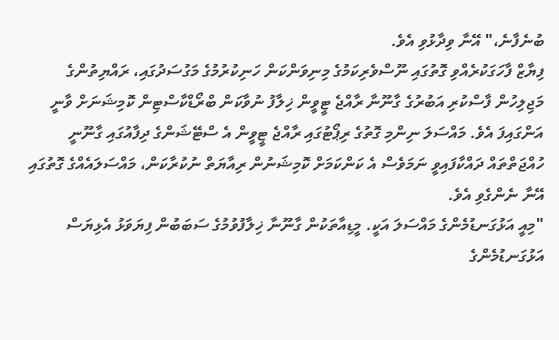ބުނެފާނެ،" އޭނާ ވިދާޅުވި އެވެ.
ފިޔާޒް ފާހަގަކުރެއްވި ގޮތުގައި ނޫސްވެރިކަމުގެ މިނިވަންކަން ހަނިކުރުމުގެ މަގުސަދުގައި، ރައްޔިތުންގެ މަޖިލިހުން ފާސްކުރި އަބުރުގެ ގާނޫނާ ރާއްޖެ ޓީވީން ޚިލާފު ނުވާކަން ބްރޯޑްކާސްޓިން ކޮމިޝަނަށް ވާނީ އަންގައިފަ އެވެ. މައްސަލަ ނިންމި ގޮތުގެ ރިޕޯޓުގައި ރާއްޖެ ޓީވީން އެ ސްޓޭޝަންގެ ދިފާއުގައި ގާނޫނީ ހުއްޖަތްތައް ދައްކާފައިވީ ނަމަވެސް އެ ކަންކަމަށް ކޮމިޝަނުން ރިއާޔަތް ނުކުރާކަން، މައްސަލައެއްގެ ގޮތުގައި އޭނާ ނެންގެވި އެވެ.
"މިއީ އަޅުގަނޑުމެންގެ މައްސަލަ އަކީ. މީޑިއާތަކުން ގާނޫނާ ޚިލާފުވުމުގެ ސަބަބުން ފިޔަވަޅު އެޅިޔަސް އަޅުގަނޑުމެންގެ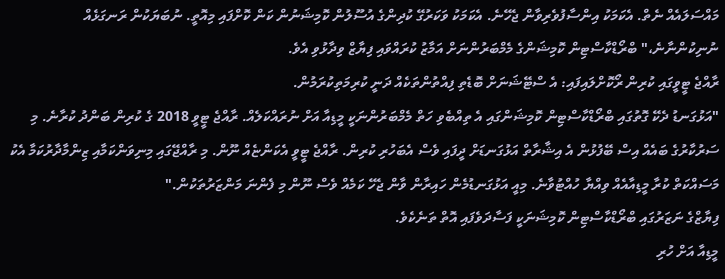މައްސަލައެއް ނެތް. އެކަމަކު އިންސާފުވެރިވާން ޖެހޭނެ. އެކަމަކު ވަކަރުގޭ ކުދިންގެ އުސޫލުން ކޮމިޝަނުން ކަން ކޮށްފައި މިއޮތީ. ނުބަޔަކުން ރަނގަޅެއް ނުނިކުންނާނެ،" ބްރޯޑްކާސްޓިން ކޮމިޝަންގެ މެމްބަރުންނަށް އަމާޒު ކުރައްވައި ފިޔާޒް ވިދާޅުވި އެވެ.
ރާއްޖެ ޓީވީގައި ކުރިން ރޯކޮށްލައިފައި: އެ ސްޓޭޝަނަށް ބޮޑެތި ފިއްތުންތަކެއް ދަނީ ކުރިމަތިކުރަމުން.
"އަޅުގަނޑު ދެކޭ ގޮތުގައި ބްރޯޑްކާސްޓިން ކޮމިޝަންގައި އެ ތިއްބެވި ހަތް މެމްބަރުންނަކީ މީޑިއާ އަށް ނުރައްކަލެއް. ރާއްޖެ ޓީވީ 2018 ގެ ކުރިން ބަންދު ކުރާނެ. މި ސަރުކާރުގެ ބައެއް އިސް ބޭފުޅުން އެ އިޝާރާތް އަޅުގަނޑަށް ދީފައި ވެސް އެބަހުރި ކުރިން. ރާއްޖެ ޓީވީ އެކަންޏެއް ނޫން. މި ރާއްޖޭގައި މިނިވަންކަމާއި ޒިންމާދާރުކަމާ އެކު މަސައްކަތް ކުރާ މީޑިއާއެއް ވިއްޔާ ހުއްޓުވާނެ. މިއީ އަޅުގަނޑުމެން ހައިރާން ވާން ޖެހޭ ކަމެއް ވެސް ނޫން މި ފެންނަ މަންޒަރުތަކުން."
ފިޔާޒްގެ ނަޒަރުގައި ބްރޯޑްކާސްޓިން ކޮމިޝަނަކީ ފަސާދަވެފައި އޮތް ތަނެކެވެ.
މީޑިއާ އަށް ހުރި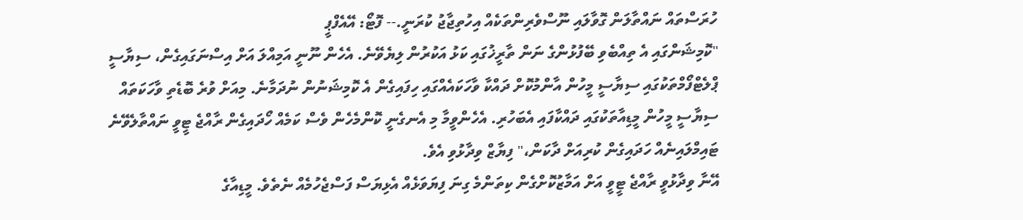ހުރަސްތައް ނައްތާލަން ގޮވާލައި ނޫސްވެރިންތަކެއް އިހުތިޖާޖު ކުރަނީ.-- ފޮޓޯ: އޭއެފްޕީ
"ކޮމިޝަންގައި އެ ތިއްބެވި ބޭފުޅުންގެ ނަން ތާރީޚުގައި ކަޅު އަކުރުން ލިޔެވޭނެ. އެހެން ނޫނީ އަމިއްލަ އަށް އިސްނަގައިގެން، ސިޔާސީ ޕްލެޓްފޯމްތަކުގައި ސިޔާސީ މީހުން އާންމުކޮށް ދައްކާ ވާހަކައެއްގައި ހިފައިގެން އެ ކޮމިޝަނުން ނުދަމާނެ. މިއަށް ވުރެ ބޮޑެތި ވާހަކަތައް ސިޔާސީ މީހުން މީޑިއާތަކުގައި ދައްކާފައި އެބަހުރި. އެހެންވީމާ މި އެނގެނީ ކޮންމެހެން ވެސް ކަމެއް ހޯދައިގެން ރާއްޖެ ޓީވީ ނައްތާލެވޭނެ ޓައިމްލައިނެއް ހަދައިގެން ކުރިއަށް ދާކަން،" ފިޔާޒް ވިދާޅުވި އެވެ.
އޭނާ ވިދާޅުވީ ރާއްޖެ ޓީވީ އަށް އަމާޒުކޮށްގެން ކިތަންމެ ގިނަ ފިޔަވަޅެއް އެޅިޔަސް ފަސްޖެހުމެއް ނެތެވެ. މީޑިއާގެ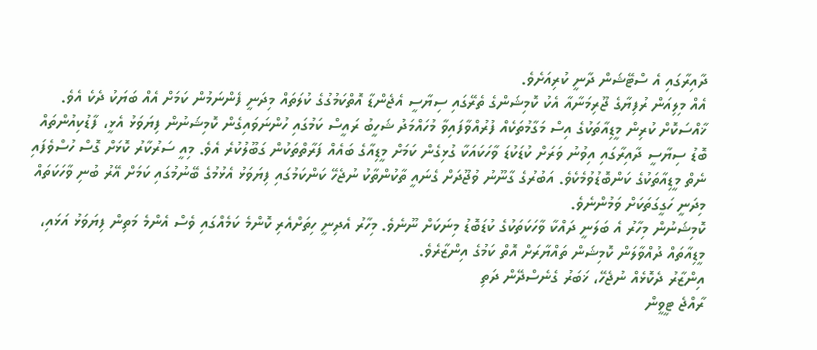ދާއިރާގައި އެ ސްޓޭޝަން ދާނީ ކުރިއަށެވެ.
އެއް މިލިއަން ރުފިޔާގެ ޖޫރިމަނާއާ އެކު ކޮމިޝަންގެ ތެރޭގައި ސިޔާސީ އެޖެންޑާ އޮތްކަމުގުގެ ކުލަތައް މިދަނީ ފެންނަމުން ކަމަށް އެއް ބަޔަކު ދެކެ އެވެ. ޚާއްސަކޮށް ކުރިން މީޑިއާތަކުގެ އިސް މަގާމުތަކެއް ފުރުއްވާފައިވާ މުހައްމަދު ޝަހީބު ރައީސް ކަމުގައި ހުންނަވައިގެން ކޮމިޝަނުން ފިޔަވަޅު އެޅީ، ފާޑުކިއުންތައް ބޮޑު ސިޔާސީ ދާއިރާގައި އިވުނު ވަރަށް ކުޑަކުޑަ ވާހަކައަކާ ގުޅިގެން ކަމަށް މީޑިއާގެ ބައެއް ފަރާތްތަކުން ގަބޫލުކުރެ އެވެ. މިއީ ސަރުކާރު ކޮޅަށް ގޮސް ހުސްވެފައި ނެތް މީޑިއާތަކުގެ ކަންބޮޑުވުމެކެވެ. އަބުރުގެ ގާނޫނު ވުޖޫދަށް ގެނައީ ތާކުންތާކު ނުޖެހޭ ކަންކަމުގައި ފިޔަވަޅު އެޅުމުގެ ބޭނުމުގައި ކަމަށް އޭރު ބުނި ވާހަކަތައް މިދަނީ ހަގީގަތަކަށް ވަމުންނެވެ.
ކޮމިޝަނުން މިހާރު އެ ބަލަނީ ދައްކާ ވާހަކަތަކުގެ ކުޑަބޮޑު މިނަކަށް ނޫނެވެ. މިހާރު އެދިނީ ހިތަށްއެރި ކޮންމެ ކަމެއްގައި ވެސް އެންމެ މަތިން ފިޔަވަޅު އަޅައި، މީޑިއާތައް ދުއްވާލަން ކޮމިޝަން ތައްޔާރަށް އޮތް ކަމުގެ އިންޒާރެވެ.
އިންޒާރު ދެކޮޅެއް ނުޖެހޭ، ޚަބަރު ގެނެސްދޭން ދަތި
ރާއްޖެ ޓީވީން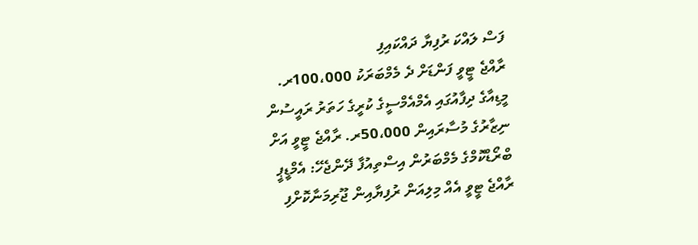ފަސް ލައްކަ ރުފިޔާ ދައްކައިފި
ރާއްޖެ ޓީވީ ފަންޑަށް ދެ މެމްބަރަކު 100،000ރ.
މީޑިއާގެ ދިފާއުގައި އެމްއެމްސީގެ ކުރީގެ ހަތަރު ރައީސުން
ނިޒާރުގެ މުސާރައިން 50،000ރ. ރާއްޖެ ޓީވީ އަށް
ބްރޯޑްކޮމްގެ މެމްބަރުން އިސްތިއުފާ ދޭންޖެހޭ: އެމްޑީޕީ
ރާއްޖެ ޓީވީ އެއް މިލިއަން ރުފިޔާއިން ޖޫރިމަނާކޮށްފި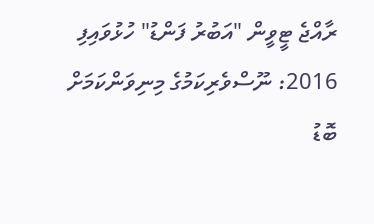ރާއްޖެ ޓީވީން "އަބުރު ފަންޑު" ހުޅުވައިފި
2016: ނޫސްވެރިކަމުގެ މިނިވަންކަމަށް ބޮޑު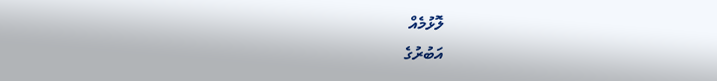ލޮޅުމެއް
އަބުރުގެ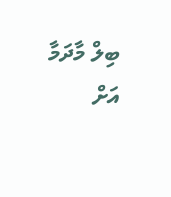ބިލް މާދަމާ އަށް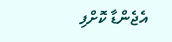އެޖެންޑާ ކޮށްފި